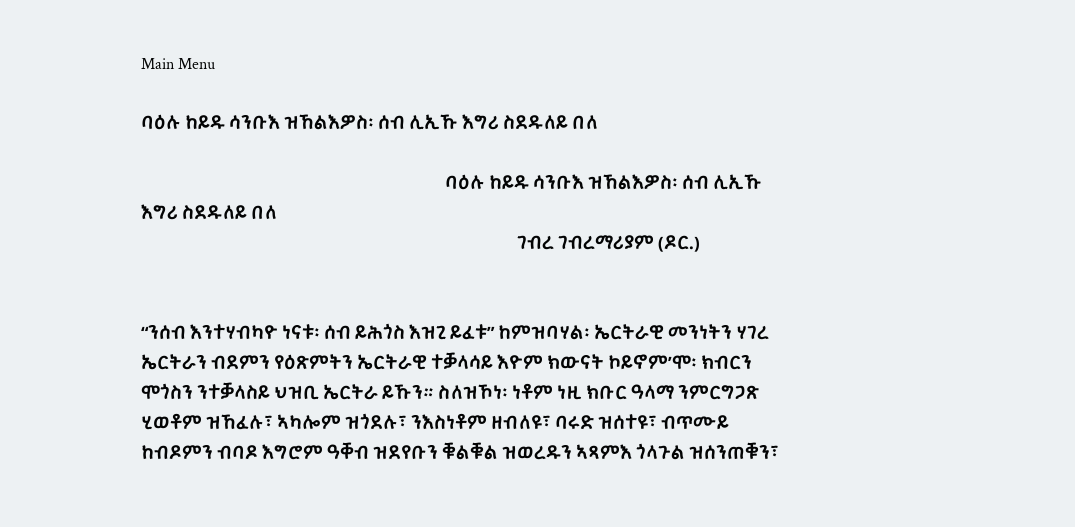Main Menu

ባዕሉ ከይዱ ሳንቡእ ዝኸልእዎስ፡ ሰብ ሊኢኹ እግሪ ስደዱለይ በለ

                                                                            ባዕሉ ከይዱ ሳንቡእ ዝኸልእዎስ፡ ሰብ ሊኢኹ እግሪ ስደዱለይ በለ
                                                                                              ገብረ ገብረማሪያም (ዶር.)


“ንሰብ እንተሃብካዮ ነናቱ፡ ሰብ ይሕጎስ እዝጊ ይፈቱ” ከምዝባሃል፡ ኤርትራዊ መንነትን ሃገረ ኤርትራን ብደምን የዕጽምትን ኤርትራዊ ተቓላሳይ እዮም ክውናት ኮይኖም’ሞ፡ ክብርን ሞጎስን ንተቓላስይ ህዝቢ ኤርትራ ይኹን። ስለዝኾነ፡ ነቶም ነዚ ክቡር ዓላማ ንምርግጋጽ ሂወቶም ዝኸፈሉ፣ ኣካሎም ዝጎደሉ፣ ንእስነቶም ዘብለዩ፣ ባሩድ ዝሰተዩ፣ ብጥሙይ ከብዶምን ብባዶ እግሮም ዓቐብ ዝደየቡን ቑልቑል ዝወረዱን ኣጻምእ ጎላጉል ዝሰንጠቑን፣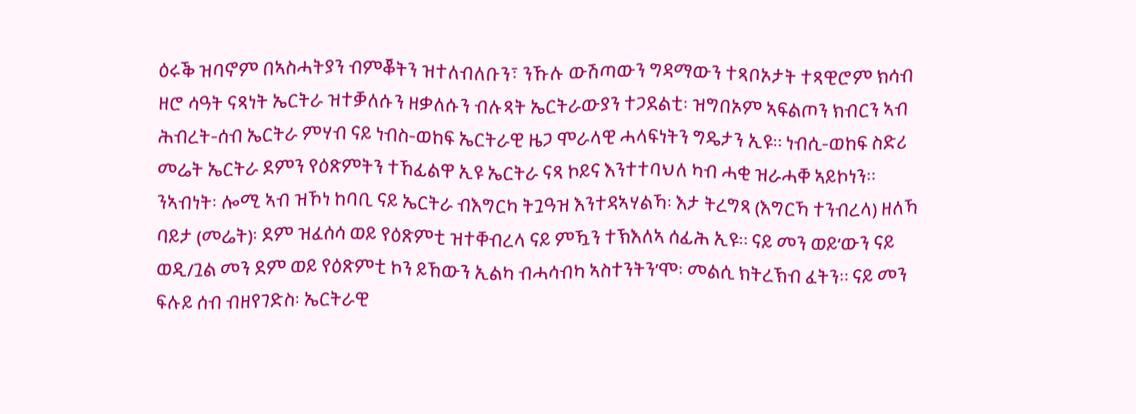ዕሩቕ ዝባኖም በኣስሓትያን ብምቖትን ዝተለብለቡን፣ ንኹሉ ውሽጣውን ግዳማውን ተጻቦኦታት ተጻዊሮም ክሳብ ዘሮ ሳዓት ናጻነት ኤርትራ ዝተቓለሱን ዘቃለሱን ብሉጻት ኤርትራውያን ተጋደልቲ፡ ዝግበኦም ኣፍልጦን ክብርን ኣብ ሕብረት-ሰብ ኤርትራ ምሃብ ናይ ነብስ-ወከፍ ኤርትራዊ ዜጋ ሞራላዊ ሓላፍነትን ግዴታን ኢዩ። ነብሲ-ወከፍ ስድሪ መሬት ኤርትራ ደምን የዕጽምትን ተኸፊልዋ ኢዩ ኤርትራ ናጻ ኮይና እንተተባህለ ካብ ሓቂ ዝራሓቐ ኣይኮነን። ንኣብነት፡ ሎሚ ኣብ ዝኾነ ከባቢ ናይ ኤርትራ ብእግርካ ትጓዓዝ እንተዳኣሃልኻ፡ እታ ትረግጻ (እግርኻ ተንብረላ) ዘለኻ ባይታ (መሬት)፡ ደም ዝፈሰሳ ወይ የዕጽምቲ ዝተቐብረላ ናይ ምዃን ተኽእለኣ ሰፊሕ ኢዩ። ናይ መን ወይ’ውን ናይ ወዲ/ጓል መን ደም ወይ የዕጽምቲ ኮን ይኸውን ኢልካ ብሓሳብካ ኣስተንትን’ሞ፡ መልሲ ክትረኽብ ፈትን። ናይ መን ፍሉይ ሰብ ብዘየገድስ፡ ኤርትራዊ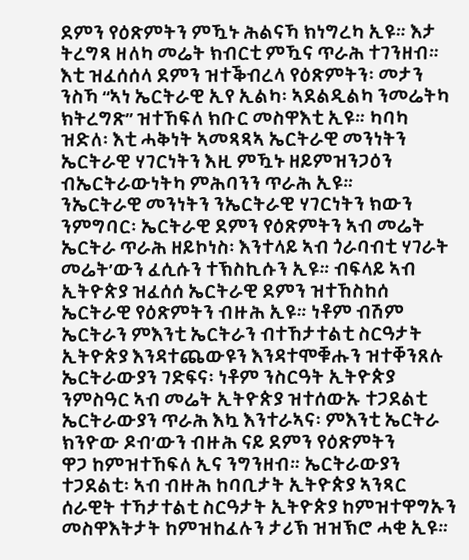ደምን የዕጽምትን ምዃኑ ሕልናኻ ክነግረካ ኢዩ። እታ ትረግጻ ዘለካ መሬት ክብርቲ ምዃና ጥራሕ ተገንዘብ። እቲ ዝፈሰሰላ ደምን ዝተቕብረላ የዕጽምትን፡ መታን ንስኻ “ኣነ ኤርትራዊ ኢየ ኢልካ፡ ኣደልዲልካ ንመሬትካ ክትረግጽ” ዝተኸፍለ ክቡር መስዋእቲ ኢዩ። ካባካ ዝድለ፡ እቲ ሓቅነት ኣመጻጻኣ ኤርትራዊ መንነትን ኤርትራዊ ሃገርነትን እዚ ምዃኑ ዘይምዝንጋዕን ብኤርትራውነትካ ምሕባንን ጥራሕ ኢዩ።
ንኤርትራዊ መንነትን ንኤርትራዊ ሃገርነትን ክውን ንምግባር፡ ኤርትራዊ ደምን የዕጽምትን ኣብ መሬት ኤርትራ ጥራሕ ዘይኮነስ፡ እንተላይ ኣብ ጎራባብቲ ሃገራት መሬት’ውን ፈሲሱን ተኽስኪሱን ኢዩ። ብፍላይ ኣብ ኢትዮጵያ ዝፈሰሰ ኤርትራዊ ደምን ዝተኸስከሰ ኤርትራዊ የዕጽምትን ብዙሕ ኢዩ። ነቶም ብሽም ኤርትራን ምእንቲ ኤርትራን ብተኸታተልቲ ስርዓታት ኢትዮጵያ እንዳተጨውዩን እንዳተሞቑሑን ዝተቐንጸሉ ኤርትራውያን ገድፍና፡ ነቶም ንስርዓት ኢትዮጵያ ንምስዓር ኣብ መሬት ኢትዮጵያ ዝተሰውኡ ተጋደልቲ ኤርትራውያን ጥራሕ እኳ እንተራኣና፡ ምእንቲ ኤርትራ ክንዮው ዶብ’ውን ብዙሕ ናይ ደምን የዕጽምትን
ዋጋ ከምዝተኸፍለ ኢና ንግንዘብ። ኤርትራውያን ተጋደልቲ፡ ኣብ ብዙሕ ከባቢታት ኢትዮጵያ ኣንጻር ሰራዊት ተኻታተልቲ ስርዓታት ኢትዮጵያ ከምዝተዋግኡን መስዋእትታት ከምዝከፈሉን ታሪኽ ዝዝኽሮ ሓቂ ኢዩ።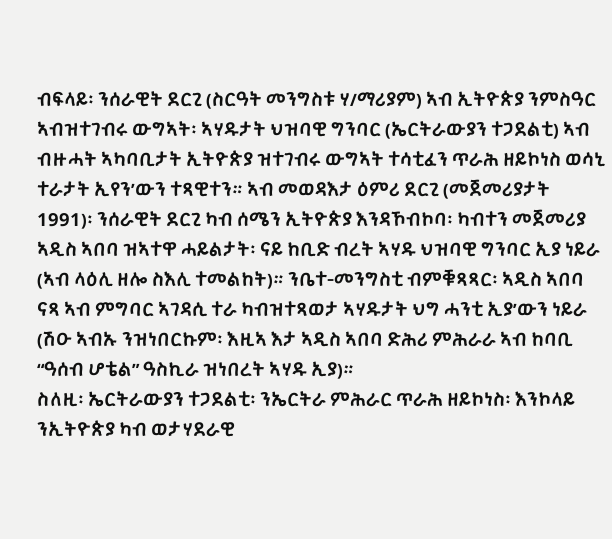ብፍላይ፡ ንሰራዊት ደርጊ (ስርዓት መንግስቱ ሃ/ማሪያም) ኣብ ኢትዮጵያ ንምስዓር ኣብዝተገብሩ ውግኣት፡ ኣሃዱታት ህዝባዊ ግንባር (ኤርትራውያን ተጋደልቲ) ኣብ ብዙሓት ኣካባቢታት ኢትዮጵያ ዝተገብሩ ውግኣት ተሳቲፈን ጥራሕ ዘይኮነስ ወሳኒ ተራታት ኢየን’ውን ተጻዊተን። ኣብ መወዳእታ ዕምሪ ደርጊ (መጀመሪያታት 1991)፡ ንሰራዊት ደርጊ ካብ ሰሜን ኢትዮጵያ እንዳኾብኮባ፡ ካብተን መጀመሪያ ኣዲስ ኣበባ ዝኣተዋ ሓይልታት፡ ናይ ከቢድ ብረት ኣሃዱ ህዝባዊ ግንባር ኢያ ነይራ (ኣብ ላዕሊ ዘሎ ስእሊ ተመልከት)። ንቤተ-መንግስቲ ብምቑጻጻር፡ ኣዲስ ኣበባ ናጻ ኣብ ምግባር ኣገዳሲ ተራ ካብዝተጻወታ ኣሃዱታት ህግ ሓንቲ ኢያ’ውን ነይራ (ሽዑ ኣብኡ ንዝነበርኩም፡ እዚኣ እታ ኣዲስ ኣበባ ድሕሪ ምሕራራ ኣብ ከባቢ “ዓሰብ ሆቴል” ዓስኪራ ዝነበረት ኣሃዱ ኢያ)።
ስለዚ፡ ኤርትራውያን ተጋደልቲ፡ ንኤርትራ ምሕራር ጥራሕ ዘይኮነስ፡ እንኮላይ ንኢትዮጵያ ካብ ወታሃደራዊ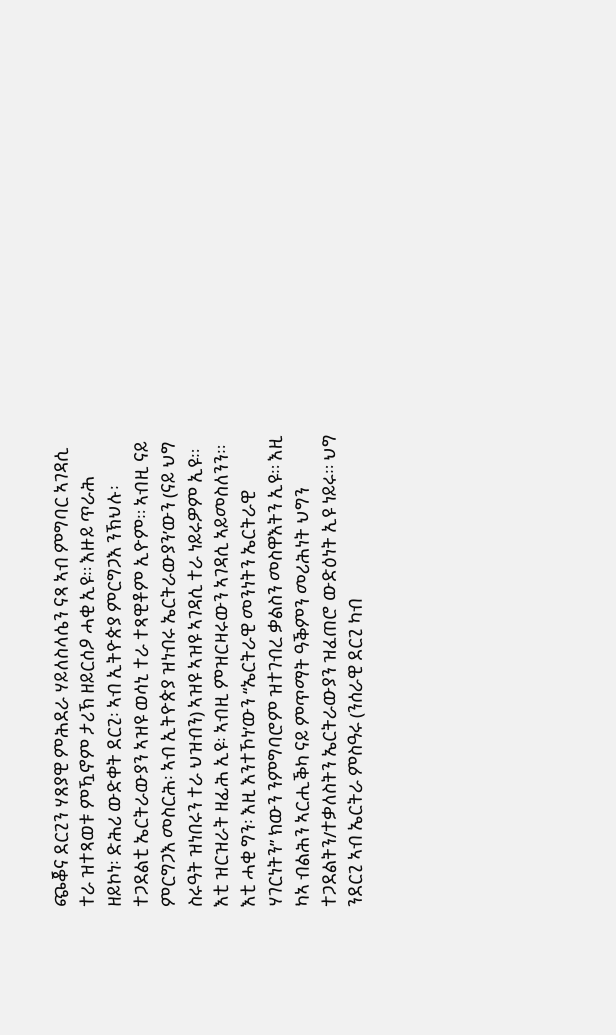ጭቖና ደርጊን ሃጸያዊ ምሕደራ ሃይለስላሴን ናጻ ኣብ ምግባር ኣገዳሲ ተራ ዝተጻወቱ ምዃኖም ታሪኽ ዘይርሰዖ ሓቂ ኢዩ። እዙይ ጥራሕ ዘይኮነ፡ ድሕሪ ውድቀት ደርጊ፡ ኣብ ኢትዮጵያ ምርግጋእ ንኽህሉ፡ ተጋደልቲ ኤርትራውያን ኣዝዩ ወሳኒ ተራ ተጻዊቶም ኢዮም። ኣብዚ ናይ ምርግጋእ መስርሕ፡ ኣብ ኢትዮጵያ ዝነብሩ ኤርትራውያን’ውን (ናይ ህግ ስሩዓት ዝነበሩን ተራ ህዝብን) ኣዝዩ ኣዝዩ ኣገዳሲ ተራ ነይሩዎም ኢዩ። እቲ ዝርዝራት ዘፊሕ ኢዩ፡ ኣብዚ ምዝርዛሩውን ኣገዳሲ ኣይመስለንን። እቲ ሓቂ ግን፡ እዚ እንተኾነ’ውን “ኤርትራዊ መንነትን ኤርትራዊ ሃገርነትን” ክውን ንምግባሮም ዝተገብረ ቃልስን መስዋእትን ኢዩ። እዚ ካኣ ብልሕን ኣርሒቕካ ናይ ምጥማት ዓቕምን መሪሕነት ህግን ተጋደልትን/ተቃለስትን ኤርትራውያን ዝፈጠሮ ውድዕነት ኢዩ ነይሩ። ህግ ንደርጊ ኣብ ኤርትራ ምስዓሩ (ንሰራዊ ደርጊ ካብ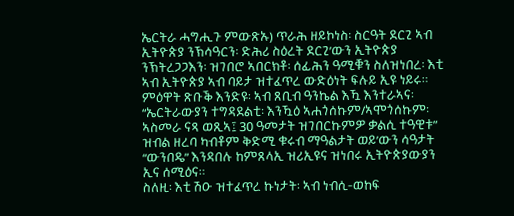ኤርትራ ሓግሒጉ ምውጽኡ) ጥራሕ ዘይኮነስ፡ ስርዓት ደርጊ ኣብ ኢትዮጵያ ንኽሳዓርን፡ ድሕሪ ስዕረት ደርጊ’ውን ኢትዮጵያ ንኽትረጋጋእን፡ ዝገበሮ ኣበርክቶ፡ ሰፊሕን ዓሚቑን ስለዝነበረ፡ እቲ ኣብ ኢትዮጵያ ኣብ ባይታ ዝተፈጥረ ውድዕነት ፍሉይ ኢዩ ነይሩ። ምዕዋት ጽቡቕ እንድዩ፡ ኣብ ጸቢብ ዓንኬል እዃ እንተራኣና፡ “ኤርትራውያን ተግዳደልቲ፡ እንዃዕ ኣሐጎሰኩም/ኣሞጎሰኩም፡ ኣስመራ ናጻ ወጺኣ፤ 30 ዓመታት ዝገበርኩምዎ ቃልሲ ተዓዊቱ” ዝብል ዘረባ ካብቶም ቅድሚ ቁሩብ ማዓልታት ወይ’ውን ሳዓታት “ውንበዴ” እንዳበሉ ከምጸላኢ ዝሪኢዩና ዝነበሩ ኢትዮጵያውያን ኢና ሰሚዕና።
ስለዚ፡ እቲ ሽዑ ዝተፈጥረ ኩነታት፡ ኣብ ነብሲ-ወከፍ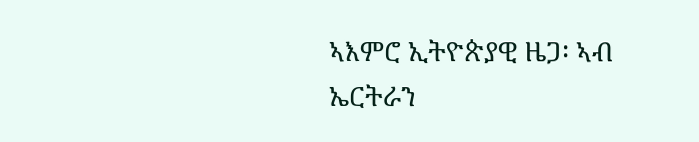ኣእምሮ ኢትዮጵያዊ ዜጋ፡ ኣብ ኤርትራን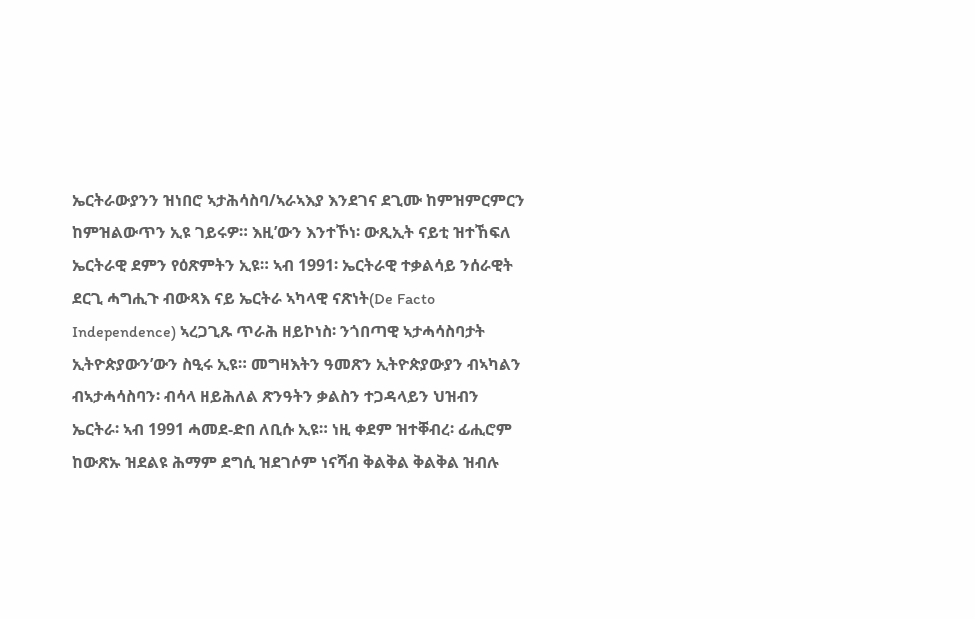ኤርትራውያንን ዝነበሮ ኣታሕሳስባ/ኣራኣእያ እንደገና ደጊሙ ከምዝምርምርን ከምዝልውጥን ኢዩ ገይሩዎ። እዚ’ውን እንተኾነ፡ ውጺኢት ናይቲ ዝተኸፍለ ኤርትራዊ ደምን የዕጽምትን ኢዩ። ኣብ 1991፡ ኤርትራዊ ተቃልሳይ ንሰራዊት ደርጊ ሓግሒጉ ብውጻእ ናይ ኤርትራ ኣካላዊ ናጽነት(De Facto Independence) ኣረጋጊጹ ጥራሕ ዘይኮነስ፡ ንጎበጣዊ ኣታሓሳስባታት ኢትዮጵያውን’ውን ስዒሩ ኢዩ። መግዛእትን ዓመጽን ኢትዮጵያውያን ብኣካልን ብኣታሓሳስባን፡ ብሳላ ዘይሕለል ጽንዓትን ቃልስን ተጋዳላይን ህዝብን ኤርትራ፡ ኣብ 1991 ሓመደ-ድበ ለቢሱ ኢዩ። ነዚ ቀደም ዝተቐብረ፡ ፊሒሮም ከውጽኡ ዝደልዩ ሕማም ደግሲ ዝደገሶም ነናሻብ ቅልቅል ቅልቅል ዝብሉ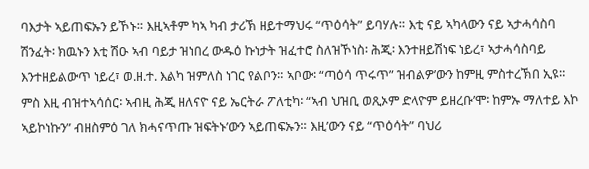ባእታት ኣይጠፍኡን ይኾኑ። እዚኣቶም ካኣ ካብ ታሪኽ ዘይተማህሩ “ጥዕሳት” ይባሃሉ። እቲ ናይ ኣካላውን ናይ ኣታሓሳስባ ሽንፈት፡ ክዉኑን እቲ ሽዑ ኣብ ባይታ ዝነበረ ውዱዕ ኩነታት ዝፈተሮ ስለዝኾነስ፡ ሕጂ፡ እንተዘይሽነፍ ነይረ፣ ኣታሓሳስባይ እንተዘይልውጥ ነይረ፣ ወ.ዘ.ተ. እልካ ዝምለስ ነገር የልቦን። ኣቦው፡ “ጣዕሳ ጥሩጥ” ዝብልዎ’ውን ከምዚ ምስተረኽበ ኢዩ። ምስ እዚ ብዝተኣሳሰር፡ ኣብዚ ሕጂ ዘለናዮ ናይ ኤርትራ ፖለቲካ፡ “ኣብ ህዝቢ ወጺኦም ድላዮም ይዘረቡ’ሞ፡ ከምኡ ማለተይ እኮ ኣይኮነኩን” ብዘስምዕ ገለ ክሓናጥጡ ዝፍትኑ’ውን ኣይጠፍኡን። እዚ’ውን ናይ “ጥዕሳት” ባህሪ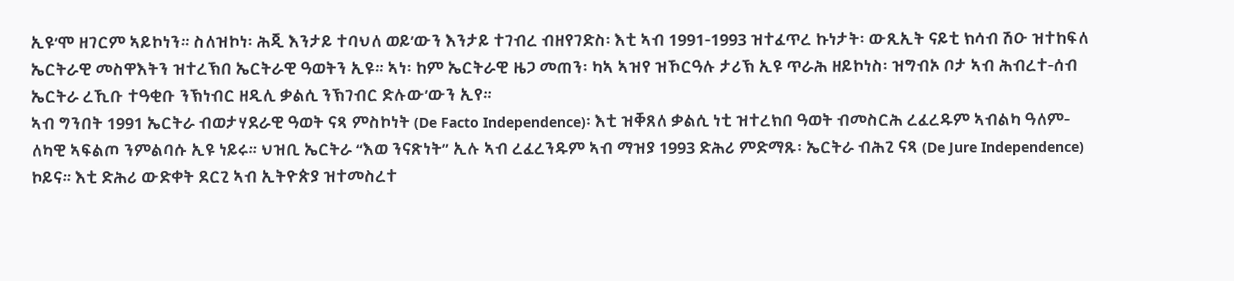ኢዩ’ሞ ዘገርም ኣይኮነን። ስለዝኮነ፡ ሕጂ እንታይ ተባህለ ወይ’ውን እንታይ ተገብረ ብዘየገድስ፡ እቲ ኣብ 1991-1993 ዝተፈጥረ ኩነታት፡ ውጺኢት ናይቲ ክሳብ ሽዑ ዝተከፍለ ኤርትራዊ መስዋእትን ዝተረኽበ ኤርትራዊ ዓወትን ኢዩ። ኣነ፡ ከም ኤርትራዊ ዜጋ መጠን፡ ካኣ ኣዝየ ዝኾርዓሉ ታሪኽ ኢዩ ጥራሕ ዘይኮነስ፡ ዝግብኦ ቦታ ኣብ ሕብረተ-ሰብ ኤርትራ ረኺቡ ተዓቂቡ ንኽነብር ዘዲሊ ቃልሲ ንኽገብር ድሉው’ውን ኢየ።
ኣብ ግንበት 1991 ኤርትራ ብወታሃደራዊ ዓወት ናጻ ምስኮነት (De Facto Independence)፡ እቲ ዝቐጸለ ቃልሲ ነቲ ዝተረክበ ዓወት ብመስርሕ ረፈረዱም ኣብልካ ዓለም-ለካዊ ኣፍልጦ ንምልባሱ ኢዩ ነይሩ። ህዝቢ ኤርትራ “እወ ንናጽነት” ኢሉ ኣብ ረፈረንዱም ኣብ ማዝያ 1993 ድሕሪ ምድማጹ፡ ኤርትራ ብሕጊ ናጻ (De Jure Independence) ኮይና። እቲ ድሕሪ ውድቀት ደርጊ ኣብ ኢትዮጵያ ዝተመስረተ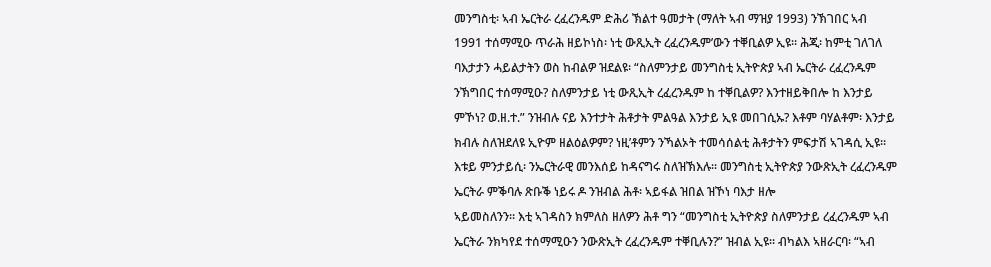መንግስቲ፡ ኣብ ኤርትራ ረፈረንዱም ድሕሪ ኽልተ ዓመታት (ማለት ኣብ ማዝያ 1993) ንኽገበር ኣብ 1991 ተሰማሚዑ ጥራሕ ዘይኮነስ፡ ነቲ ውጺኢት ረፈረንዱም’ውን ተቐቢልዎ ኢዩ። ሕጂ፡ ከምቲ ገለገለ ባእታታን ሓይልታትን ወስ ከብልዎ ዝደልዩ፡ “ስለምንታይ መንግስቲ ኢትዮጵያ ኣብ ኤርትራ ረፈረንዱም ንኽግበር ተሰማሚዑ? ስለምንታይ ነቲ ውጺኢት ረፈረንዱም ከ ተቐቢልዎ? እንተዘይቅበሎ ከ እንታይ ምኾነ? ወ.ዘ.ተ.” ንዝብሉ ናይ እንተታት ሕቶታት ምልዓል እንታይ ኢዩ መበገሲኡ? እቶም ባሃልቶም፡ እንታይ ክብሉ ስለዝደለዩ ኢዮም ዘልዕልዎም? ነዚ’ቶምን ንኻልኦት ተመሳሰልቲ ሕቶታትን ምፍታሽ ኣገዳሲ ኢዩ። እቱይ ምንታይሲ፡ ንኤርትራዊ መንእሰይ ከዳናግሩ ስለዝኽእሉ። መንግስቲ ኢትዮጵያ ንውጽኢት ረፈረንዱም ኤርትራ ምቕባሉ ጽቡቕ ነይሩ ዶ ንዝብል ሕቶ፡ ኣይፋል ዝበል ዝኾነ ባእታ ዘሎ
ኣይመስለንን። እቲ ኣገዳስን ክምለስ ዘለዎን ሕቶ ግን “መንግስቲ ኢትዮጵያ ስለምንታይ ረፈረንዱም ኣብ ኤርትራ ንክካየደ ተሰማሚዑን ንውጽኢት ረፈረንዱም ተቐቢሉን?” ዝብል ኢዩ። ብካልእ ኣዘራርባ፡ “ኣብ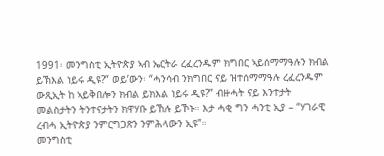1991፡ መንግስቲ ኢትዮጵያ ኣብ ኤርትራ ረፈረንዱም ክግበር ኣይሰማማዓሉን ክብል ይኽእል ነይሩ ዲዩ?” ወይ’ውን፡ “ሓንሳብ ንክግበር ናይ ዝተሰማማዓሉ ረፈረንዱም ውጺኢት ከ ኣይቅበሎን ክብል ይክእል ነይሩ ዲዩ?” ብዙሓት ናይ እንተታት መልስታትን ትንተናታትን ክዋሃቡ ይኸሉ ይኾኑ። እታ ሓቂ ግን ሓንቲ ኢያ – “ሃገራዊ ረብሓ ኢትዮጵያ ንምርግጋጽን ንምሕላውን ኢዩ”።
መንግስቲ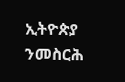ኢትዮጵያ ንመስርሕ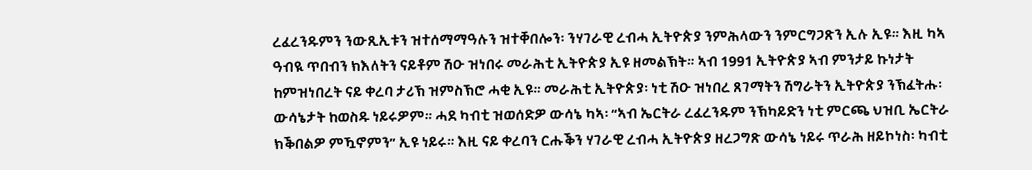ረፈረንዱምን ንውጺኢቱን ዝተሰማማዓሉን ዝተቐበሎን፡ ንሃገራዊ ረብሓ ኢትዮጵያ ንምሕላውን ንምርግጋጽን ኢሉ ኢዩ። እዚ ካኣ ዓብዪ ጥበብን ክእለትን ናይቶም ሽዑ ዝነበሩ መራሕቲ ኢትዮጵያ ኢዩ ዘመልኽት። ኣብ 1991 ኢትዮጵያ ኣብ ምንታይ ኩነታት ከምዝነበረት ናይ ቀረባ ታሪኽ ዝምስኽሮ ሓቂ ኢዩ። መራሕቲ ኢትዮጵያ፡ ነቲ ሽዑ ዝነበረ ጸገማትን ሽግራትን ኢትዮጵያ ንኽፈትሑ፡ ውሳኔታት ከወስዱ ነይሩዎም። ሓደ ካብቲ ዝወሰድዎ ውሳኔ ካኣ፡ “ኣብ ኤርትራ ረፈረንዱም ንኽካይድን ነቲ ምርጫ ህዝቢ ኤርትራ ክቕበልዎ ምዃኖምን” ኢዩ ነይሩ። እዚ ናይ ቀረባን ርሑቕን ሃገራዊ ረብሓ ኢትዮጵያ ዘረጋግጽ ውሳኔ ነይሩ ጥራሕ ዘይኮነስ፡ ካብቲ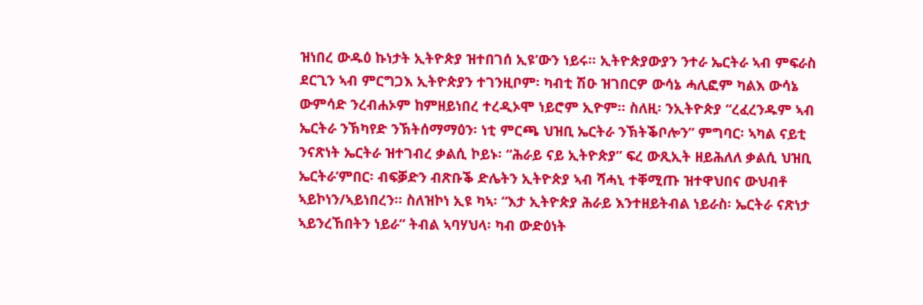ዝነበረ ውዱዕ ኩነታት ኢትዮጵያ ዝተበገሰ ኢዩ’ውን ነይሩ። ኢትዮጵያውያን ንተራ ኤርትራ ኣብ ምፍራስ ደርጊን ኣብ ምርግጋእ ኢትዮጵያን ተገንዚቦም፡ ካብቲ ሽዑ ዝገበርዎ ውሳኔ ሓሊፎም ካልእ ውሳኔ ውምሳድ ንረብሐኦም ከምዘይነበረ ተረዲኦሞ ነይሮም ኢዮም። ስለዚ፡ ንኢትዮጵያ “ረፈረንዱም ኣብ ኤርትራ ንኽካየድ ንኽትሰማማዕን፡ ነቲ ምርጫ ህዝቢ ኤርትራ ንኽትቕቦሎን” ምግባር፡ ኣካል ናይቲ ንናጽነት ኤርትራ ዝተገብረ ቃልሲ ኮይኑ፡ “ሕራይ ናይ ኢትዮጵያ” ፍረ ውጺኢት ዘይሕለለ ቃልሲ ህዝቢ ኤርትራ’ምበር፡ ብፍቓድን ብጽቡቕ ድሌትን ኢትዮጵያ ኣብ ሻሓኒ ተቐሚጡ ዝተዋህበና ውህብቶ ኣይኮነን/ኣይነበረን። ስለዝኮነ ኢዩ ካኣ፡ “እታ ኢትዮጵያ ሕራይ እንተዘይትብል ነይራስ፡ ኤርትራ ናጽነታ ኣይንረኸበትን ነይራ” ትብል ኣባሃህላ፡ ካብ ውድዕነት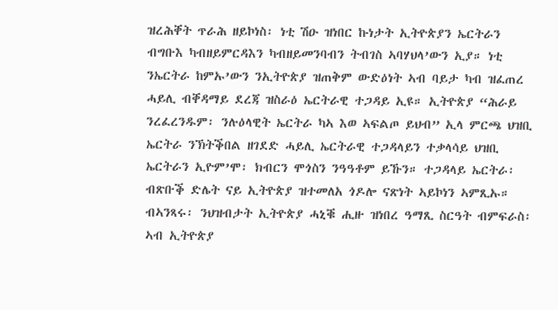ዝረሕቐት ጥራሕ ዘይኮነስ፡ ነቲ ሽዑ ዝነበር ኩነታት ኢትዮጵያን ኤርትራን ብግቡእ ካብዘይምርዳእን ካብዘይመንባብን ትብገስ ኣባሃህላ’ውን ኢያ። ነቲ ንኤርትራ ከምኡ’ውን ንኢትዮጵያ ዝጠቅም ውድዕነት ኣብ ባይታ ካብ ዝፈጠረ ሓይሊ ብቐዳማይ ደረጃ ዝስራዕ ኤርትራዊ ተጋዳይ ኢዩ። ኢትዮጵያ “ሕራይ ንረፈረንዱም፡ ንሉዕላዊት ኤርትራ ካኣ እወ ኣፍልጦ ይህብ” ኢላ ምርጫ ህዝቢ ኤርትራ ንኽትቕበል ዘገደድ ሓይሊ ኤርትራዊ ተጋዳላይን ተቃላሳይ ህዝቢ ኤርትራን ኢዮም’ሞ፡ ክብርን ሞጎስን ንዓዓቶም ይኹን። ተጋዳላይ ኤርትራ፡ ብጽቡቕ ድሌት ናይ ኢትዮጵያ ዝተመለአ ጎዶሎ ናጽነት ኣይኮነን ኣምጺኡ። ብኣንጻሩ፡ ንህዝብታት ኢትዮጵያ ሓኒቑ ሒዙ ዝነበረ ዓማጺ ስርዓት ብምፍራስ፡ ኣብ ኢትዮጵያ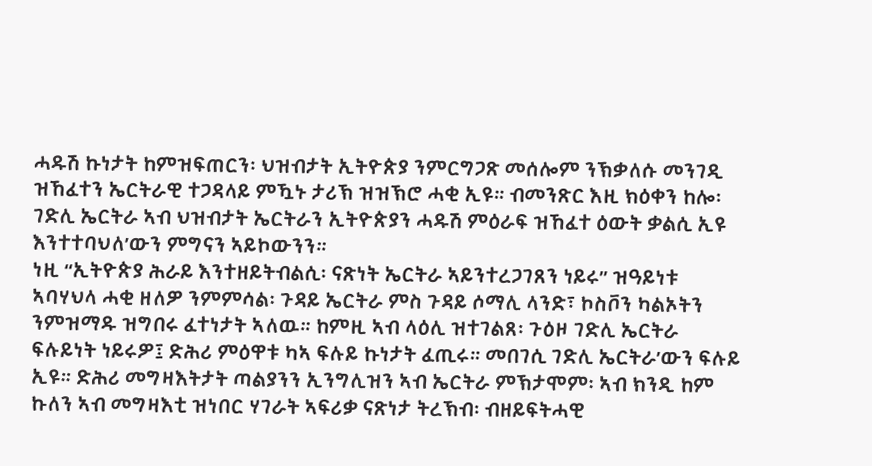ሓዱሽ ኩነታት ከምዝፍጠርን፡ ህዝብታት ኢትዮጵያ ንምርግጋጽ መሰሎም ንኽቃለሱ መንገዲ ዝኸፈተን ኤርትራዊ ተጋዳላይ ምዃኑ ታሪኽ ዝዝኽሮ ሓቂ ኢዩ። ብመንጽር እዚ ክዕቀን ከሎ፡ ገድሊ ኤርትራ ኣብ ህዝብታት ኤርትራን ኢትዮጵያን ሓዱሽ ምዕራፍ ዝኸፈተ ዕውት ቃልሲ ኢዩ እንተተባህለ’ውን ምግናን ኣይኮውንን።
ነዚ “ኢትዮጵያ ሕራይ እንተዘይትብልሲ፡ ናጽነት ኤርትራ ኣይንተረጋገጸን ነይሩ” ዝዓይነቱ ኣባሃህላ ሓቂ ዘለዎ ንምምሳል፡ ጉዳይ ኤርትራ ምስ ጉዳይ ሶማሊ ላንድ፣ ኮስቮን ካልኦትን ንምዝማዱ ዝግበሩ ፈተነታት ኣለዉ። ከምዚ ኣብ ላዕሊ ዝተገልጸ፡ ጉዕዞ ገድሊ ኤርትራ ፍሉይነት ነይሩዎ፤ ድሕሪ ምዕዋቱ ካኣ ፍሉይ ኩነታት ፈጢሩ። መበገሲ ገድሊ ኤርትራ’ውን ፍሉይ ኢዩ። ድሕሪ መግዛእትታት ጣልያንን ኢንግሊዝን ኣብ ኤርትራ ምኽታሞም፡ ኣብ ክንዲ ከም ኩለን ኣብ መግዛእቲ ዝነበር ሃገራት ኣፍሪቃ ናጽነታ ትረኽብ፡ ብዘይፍትሓዊ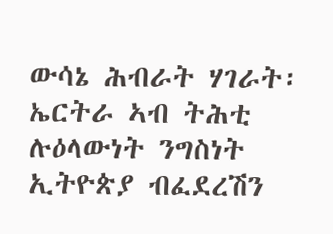ውሳኔ ሕብራት ሃገራት፡ ኤርትራ ኣብ ትሕቲ ሉዕላውነት ንግስነት ኢትዮጵያ ብፈደረሽን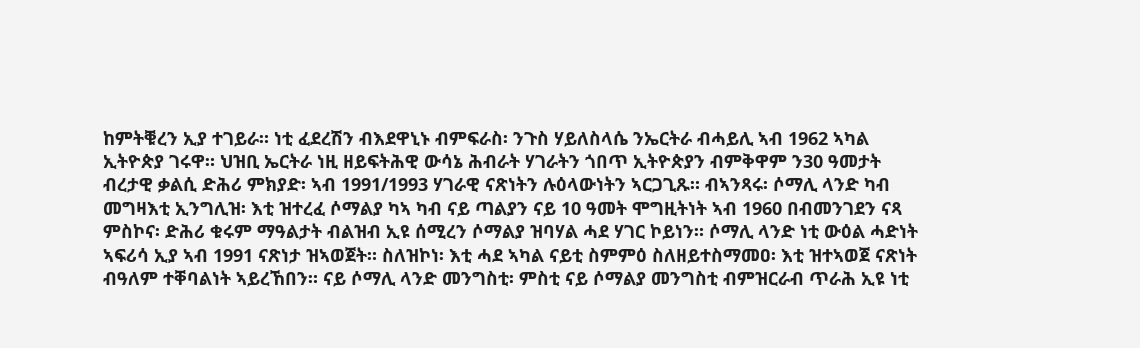ከምትቑረን ኢያ ተገይራ። ነቲ ፈደረሽን ብእደዋኒኑ ብምፍራስ፡ ንጉስ ሃይለስላሴ ንኤርትራ ብሓይሊ ኣብ 1962 ኣካል ኢትዮጵያ ገሩዋ። ህዝቢ ኤርትራ ነዚ ዘይፍትሕዊ ውሳኔ ሕብራት ሃገራትን ጎበጥ ኢትዮጵያን ብምቅዋም ን30 ዓመታት ብረታዊ ቃልሲ ድሕሪ ምክያድ፡ ኣብ 1991/1993 ሃገራዊ ናጽነትን ሉዕላውነትን ኣርጋጊጹ። ብኣንጻሩ፡ ሶማሊ ላንድ ካብ መግዛእቲ ኢንግሊዝ፡ እቲ ዝተረፈ ሶማልያ ካኣ ካብ ናይ ጣልያን ናይ 10 ዓመት ሞግዚትነት ኣብ 1960 በብመንገደን ናጻ ምስኮና፡ ድሕሪ ቁሩም ማዓልታት ብልዝብ ኢዩ ሰሚረን ሶማልያ ዝባሃል ሓደ ሃገር ኮይነን። ሶማሊ ላንድ ነቲ ውዕል ሓድነት ኣፍሪሳ ኢያ ኣብ 1991 ናጽነታ ዝኣወጀት። ስለዝኮነ፡ እቲ ሓደ ኣካል ናይቲ ስምምዕ ስለዘይተስማመዐ፡ እቲ ዝተኣወጀ ናጽነት ብዓለም ተቐባልነት ኣይረኸበን። ናይ ሶማሊ ላንድ መንግስቲ፡ ምስቲ ናይ ሶማልያ መንግስቲ ብምዝርራብ ጥራሕ ኢዩ ነቲ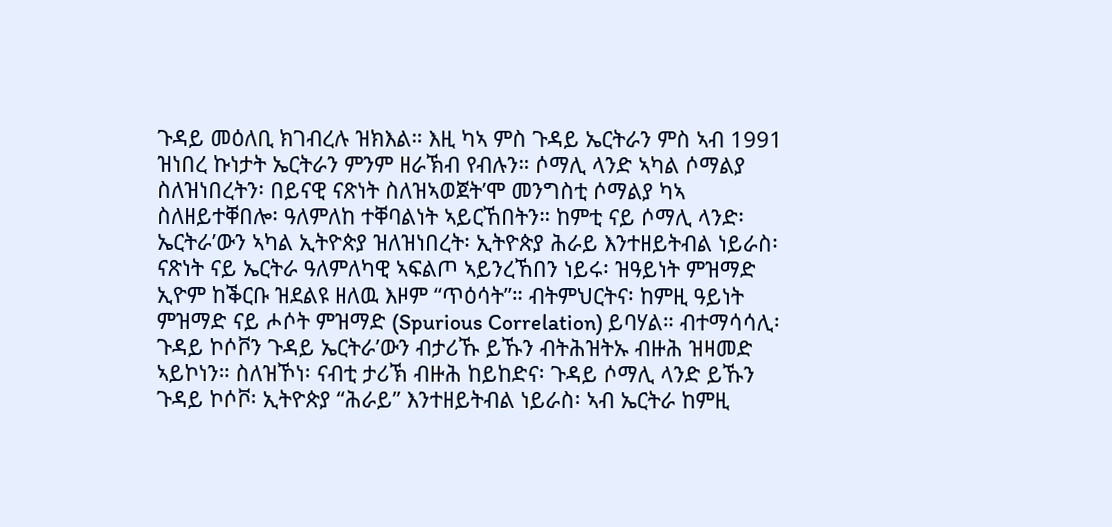ጉዳይ መዕለቢ ክገብረሉ ዝክእል። እዚ ካኣ ምስ ጉዳይ ኤርትራን ምስ ኣብ 1991 ዝነበረ ኩነታት ኤርትራን ምንም ዘራኽብ የብሉን። ሶማሊ ላንድ ኣካል ሶማልያ ስለዝነበረትን፡ በይናዊ ናጽነት ስለዝኣወጀት’ሞ መንግስቲ ሶማልያ ካኣ ስለዘይተቐበሎ፡ ዓለምለከ ተቐባልነት ኣይርኸበትን። ከምቲ ናይ ሶማሊ ላንድ፡ ኤርትራ’ውን ኣካል ኢትዮጵያ ዝለዝነበረት፡ ኢትዮጵያ ሕራይ እንተዘይትብል ነይራስ፡ ናጽነት ናይ ኤርትራ ዓለምለካዊ ኣፍልጦ ኣይንረኸበን ነይሩ፡ ዝዓይነት ምዝማድ ኢዮም ከቕርቡ ዝደልዩ ዘለዉ እዞም “ጥዕሳት”። ብትምህርትና፡ ከምዚ ዓይነት ምዝማድ ናይ ሖሶት ምዝማድ (Spurious Correlation) ይባሃል። ብተማሳሳሊ፡ ጉዳይ ኮሶቮን ጉዳይ ኤርትራ’ውን ብታሪኹ ይኹን ብትሕዝትኡ ብዙሕ ዝዛመድ ኣይኮነን። ስለዝኾነ፡ ናብቲ ታሪኽ ብዙሕ ከይከድና፡ ጉዳይ ሶማሊ ላንድ ይኹን ጉዳይ ኮሶቮ፡ ኢትዮጵያ “ሕራይ” እንተዘይትብል ነይራስ፡ ኣብ ኤርትራ ከምዚ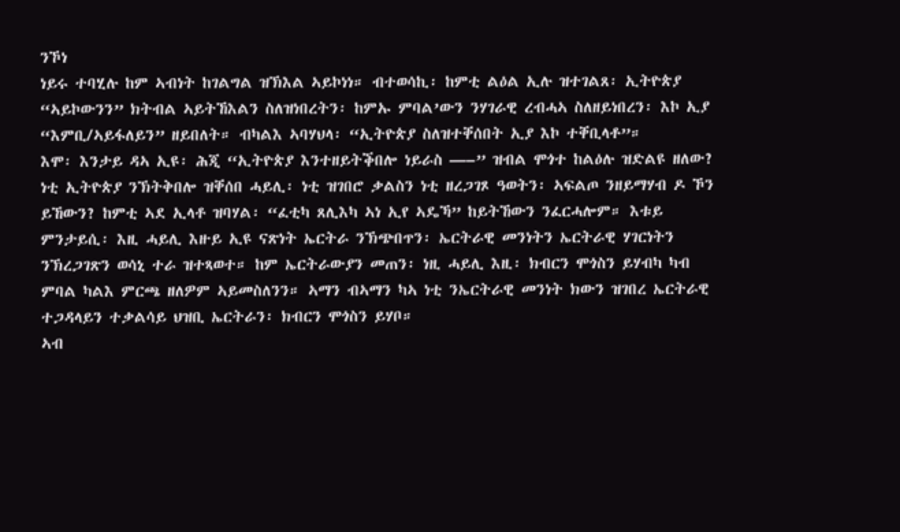ንኾነ
ነይሩ ተባሂሉ ከም ኣብነት ከገልግል ዝኽእል ኣይኮነነ። ብተወሳኪ፡ ከምቲ ልዕል ኢሉ ዝተገልጸ፡ ኢትዮጵያ “ኣይኮውንን” ክትብል ኣይትኸእልን ስለዝነበረትን፡ ከምኡ ምባል’ውን ንሃገራዊ ረብሓኣ ስለዘይነበረን፡ እኮ ኢያ “እምቢ/ኣይፋለይን” ዘይበለት። ብካልእ ኣባሃህላ፡ “ኢትዮጵያ ስለዝተቐሰበት ኢያ እኮ ተቐቢላቶ”።
እሞ፡ እንታይ ዳኣ ኢዩ፡ ሕጂ “ኢትዮጵያ እንተዘይትቕበሎ ነይራስ —–” ዝብል ሞጎተ ከልዕሉ ዝድልዩ ዘለው? ነቲ ኢትዮጵያ ንኽትቅበሎ ዝቐሰበ ሓይሊ፡ ነቲ ዝገበሮ ቃልስን ነቲ ዘረጋገጾ ዓወትን፡ ኣፍልጦ ንዘይማሃብ ዶ ኾን ይኸውን? ከምቲ ኣደ ኢላቶ ዝባሃል፡ “ፈቲካ ጸሊእካ ኣነ ኢየ ኣዴኻ” ከይትኸውን ንፈርሓሎም። እቱይ ምንታይሲ፡ እዚ ሓይሊ እዙይ ኢዩ ናጽነት ኤርትራ ንኽጭበጥን፡ ኤርትራዊ መንነትን ኤርትራዊ ሃገርነትን ንኽረጋገጽን ወሳኒ ተራ ዝተጻወተ። ከም ኤርትራውያን መጠን፡ ነዚ ሓይሊ እዚ፡ ክብርን ሞጎስን ይሃብካ ካብ ምባል ካልእ ምርጫ ዘለዎም ኣይመስለንን። ኣማን ብኣማን ካኣ ነቲ ንኤርትራዊ መንነት ክውን ዝገበረ ኤርትራዊ ተጋዳላይን ተቃልሳይ ህዝቢ ኤርትራን፡ ክብርን ሞጎስን ይሃቦ።
ኣብ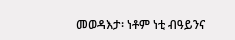መወዳእታ፡ ነቶም ነቲ ብዓይንና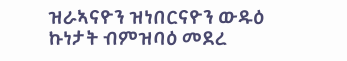ዝራኣናዮን ዝነበርናዮን ውዱዕ ኩነታት ብምዝባዕ መደረ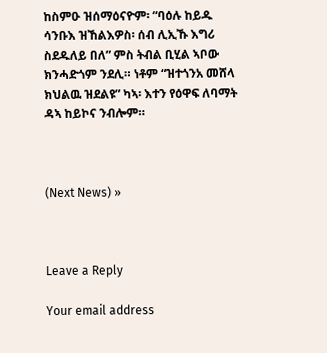ከስምዑ ዝሰማዕናዮም፡ “ባዕሉ ከይዱ ሳንቡእ ዝኸልእዎስ፡ ሰብ ሊኢኹ እግሪ ስደዱለይ በለ” ምስ ትብል ቢሂል ኣቦው ክንሓድጎም ንደሊ። ነቶም “ዝተጎንአ መሸላ ክህልዉ ዝደልዩ” ካኣ፡ እተን የዕዋፍ ለባማት ዳኣ ከይኮና ንብሎም።



(Next News) »



Leave a Reply

Your email address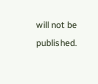will not be published.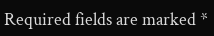Required fields are marked *